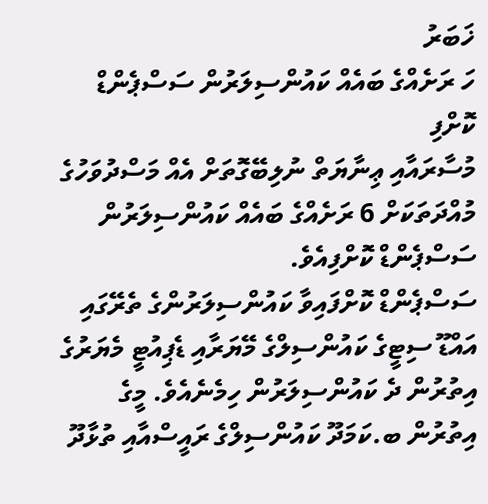ޚަބަރު
ހަ ރަށެއްގެ ބައެއް ކައުންސިލަރުން ސަސްޕެންޑް ކޮށްފި
މުސާރައާއި ޢިނާޔަތް ނުލިބޭގޮތަށް އެއް މަސްދުވަހުގެ މުއްދަތަކަށް 6 ރަށެއްގެ ބައެއް ކައުންސިލަރުން ސަސްޕެންޑް ކޮށްފިއެވެ.
ސަސްޕެންޑް ކޮށްފައިވާ ކައުންސިލަރުންގެ ތެރޭގައި އައްޑޫ ސިޓީގެ ކައުންސިލްގެ މޭޔަރާއި ޑެޕިއުޓީ މެޔަރުގެ އިތުރުން ދެ ކައުންސިލަރުން ހިމެނެއެވެ. މީގެ އިތުރުން ބ.ކަމަދޫ ކައުންސިލްގެ ރައީސްއާއި ތުޅާދޫ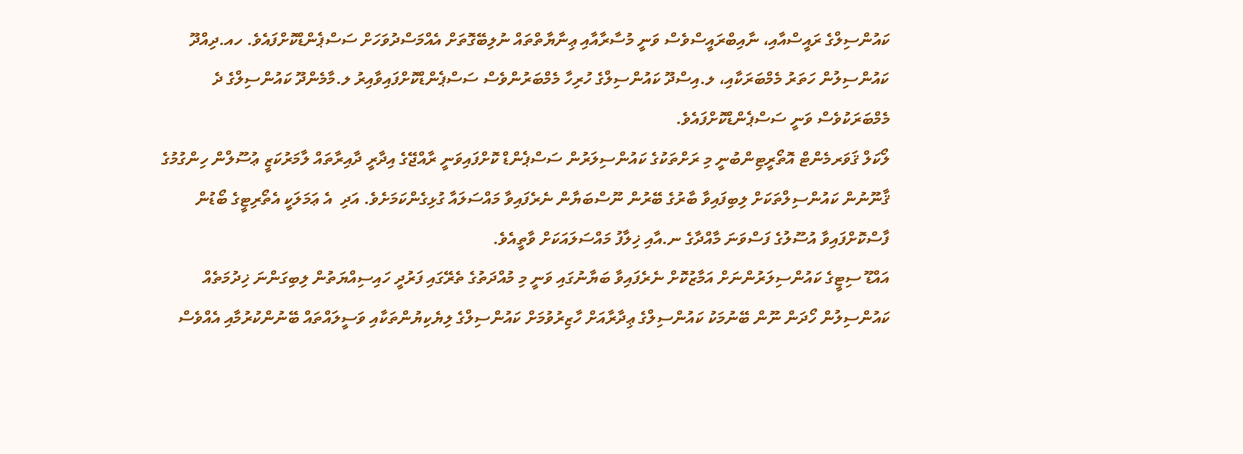ކައުންސިލްގެ ރައީސްއާއި، ނާއިބްރައީސްވެސް ވަނީ މުސާރާއާއި ޢިނާޔާތްތައް ނުލިބޭގޮތަށް އެއްމަސްދުވަހަށް ސަސްޕެންޑްކޮށްފައެވެ. ހއ.ދިއްދޫ ކައުންސިލުން ހަތަރު މެމްބަރަކާއި، ލ.އިސްދޫ ކައުންސިލްގެ ހުރިހާ މެމްބަރުންވެސް ސަސްޕެންޑްކޮށްފައިވާއިރު ލ.މާމެންދޫ ކައުންސިލްގެ ދެ މެމްބަރަކުވެސް ވަނީ ސަސްޕެންޑްކޮށްފައެވެ.
ލޯކަލް ޤަވަރމެންޓް އޮތޯރީޓިންބުނީ މި ރަށްތަކުގެ ކައުންސިލަރުން ސަސްޕެންޑް ކޮށްފައިވަނީ ރާއްޖޭގެ އިދާރީ ދާއިރާތައް ލާމަރުކަޒީ ޢުސޫލްން ހިންގުމުގެ ޤާނޫނުން ކައުންސިލްތަކަށް ލިބިފައިވާ ބާރުގެ ބޭރުން ނޫސްބަޔާން ނެރެފައިވާ މައްސަލައާ ގުޅިގެންކަމަށެވެ. އަދި  އެ ޢަމަލަކީ އެތޯރިޓީގެ ބޯޑުން ފާސްކޮށްފައިވާ އުސޫލުގެ ފަސްވަނަ މާއްދާގެ ނ.އާއި ޚިލާފު މައްސަލައަކަށް ވާތީއެވެ.
އައްޑޫ ސިޓީގެ ކައުންސިލަރުންނަށް އަމާޒުކޮށް ނެރެފައިވާ ބަޔާނުގައި ވަނީ މި މުއްދަތުގެ ތެރޭގައި ފަރުދީ ހައިސިއްޔަތުން ލިބިގަންނަ ޚިދުމަތެއް ކައުންސިލުން ހޯދަން ނޫން ބޭނުމަކު ކައުންސިލްގެ ޢިދާރާއަށް ހާޒިރުވުމަށް ކައުންސިލްގެ ލިޔެކިޔުންތަކާއި ވަސީލައްތައް ބޭނުންކުރުމާއި އެއްވެސް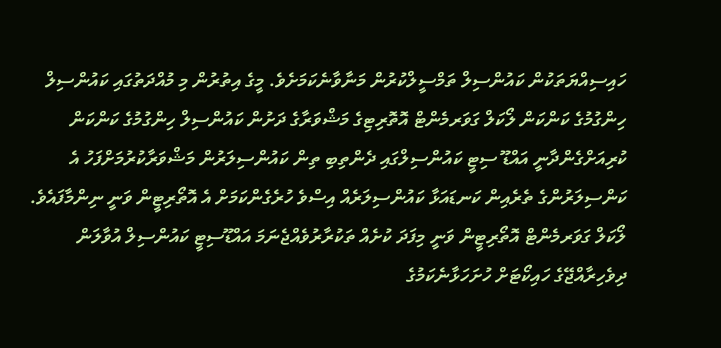ހައިސިއްޔަތަކުން ކައުންސިލް ތަމްސީލްކުރުން މަނާވާނެކަމަށެވެ. މީގެ އިތުރުން މި މުއްދަތުގައި ކައުންސިލް ހިންގުމުގެ ކަންކަން ލޯކަލް ގަވަރމެންޓް އޮތޮރިޓިގެ މަޝްވަރާގެ ދަށުން ކައުންސިލް ހިންގުމުގެ ކަންކަން ކުރިއަށްގެންދާނީ އައްޑޫ ސިޓީ ކައުންސިލްގައި ދެންތިބި ތިން ކައުންސިލަރުން މަޝްވަރާކުރުމަށްފަހު އެ ކަންސިލަރުންގެ ތެރެއިން ކަނޑައަޅާ ކައުންސިލަރެއް އިސްވެ ހުރެގެންކަމަށް އެ އޮތޯރިޓީން ވަނީ ނިންމާފައެވެ.
ލޯކަލް ގަވަރމެންޓް އޮތޯރިޓީން ވަނީ މިފަދަ ކުށެއް ތަކުރާރުވެއްޖެނަމަ އައްޑޫސިޓީ ކައުންސިލް އުވާލަން ދިވެހިރާއްޖޭގެ ހައިކޯޓަށް ހުށަހަޅާނެކަމުގެ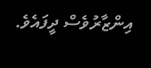އިންޒާރުވެސް ދީފައެވެ.